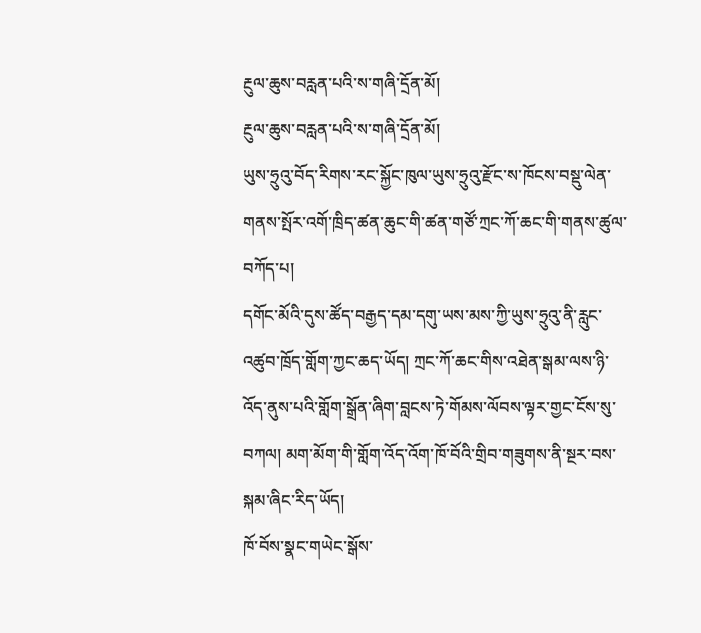རྔུལ་ཆུས་བརླན་པའི་ས་གཞི་དྲོན་མོ།
རྔུལ་ཆུས་བརླན་པའི་ས་གཞི་དྲོན་མོ།
ཡུས་ཧྲུའུ་བོད་རིགས་རང་སྐྱོང་ཁུལ་ཡུས་ཧྲུའུ་རྫོང་ས་ཁོངས་བསྡུ་ལེན་གནས་སྤོར་འགོ་ཁྲིད་ཚན་ཆུང་གི་ཚན་གཙོ་ཀྲང་ཀོ་ཆང་གི་གནས་ཚུལ་བཀོད་པ།
དགོང་མོའི་དུས་ཚོད་བརྒྱད་དམ་དགུ་ཡས་མས་ཀྱི་ཡུས་ཧྲུའུ་ནི་རླུང་འཚུབ་ཁྲོད་གློག་ཀྱང་ཆད་ཡོད། ཀྲང་ཀོ་ཆང་གིས་འཐེན་སྒམ་ལས་ཉི་འོད་ནུས་པའི་གློག་སྒྲོན་ཞིག་བླངས་ཏེ་གོམས་ལོབས་ལྟར་གྱང་ངོས་སུ་བཀལ། མག་མོག་གི་གློག་འོད་འོག་ཁོ་བོའི་གྲིབ་གཟུགས་ནི་སྔར་བས་སྐམ་ཞིང་རིད་ཡོད།
ཁོ་བོས་སྣང་གཡེང་སྒོས་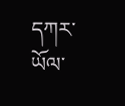དཀར་ཡོལ་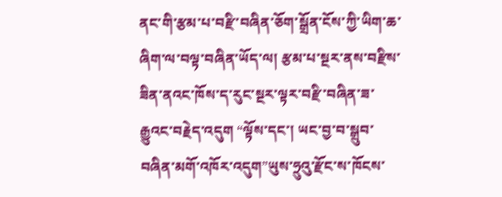ནང་གི་རྩམ་པ་བརྫི་བཞིན་ཅོག་སྒྲོན་ངོས་ཀྱི་ཡིག་ཆ་ཞིག་ལ་བལྟ་བཞིན་ཡོད་ལ། རྩམ་པ་སྔར་ནས་བརྫིས་ཟིན་ནའང་ཁོས་ད་རུང་སྔར་ལྟར་བརྫི་བཞིན་ཟ་རྒྱུའང་བརྗེད་འདུག “ལྟོས་དང་། ཡང་བྱ་བ་སྒྲུབ་བཞིན་མགོ་འཁོར་འདུག”ཡུས་ཧྲུའུ་རྫོང་ས་ཁོངས་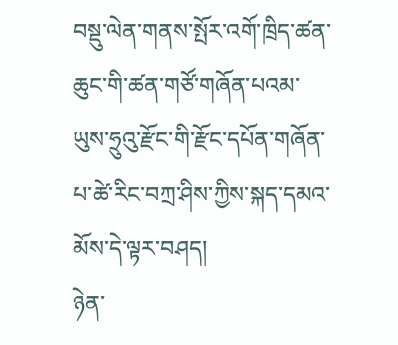བསྡུ་ལེན་གནས་སྤོར་འགོ་ཁྲིད་ཚན་ཆུང་གི་ཚན་གཙོ་གཞོན་པའམ་ཡུས་ཧྲུའུ་རྫོང་གི་རྫོང་དཔོན་གཞོན་པ་ཚེ་རིང་བཀྲ་ཤིས་ཀྱིས་སྐད་དམའ་མོས་དེ་ལྟར་བཤད།
ཉེན་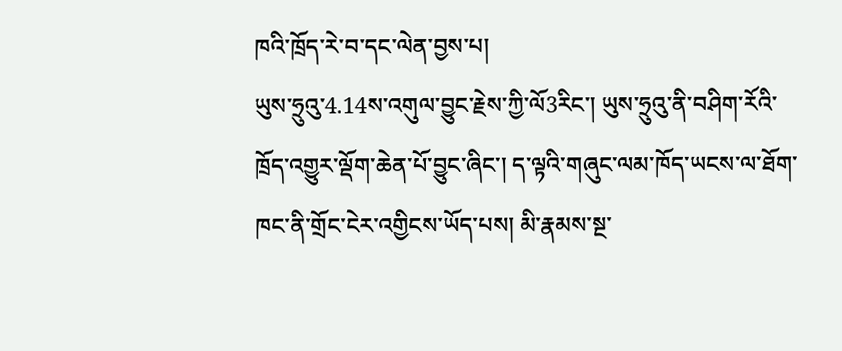ཁའི་ཁྲོད་རེ་བ་དང་ལེན་བྱས་པ།
ཡུས་ཧྲུའུ་4.14ས་འགུལ་བྱུང་རྗེས་ཀྱི་ལོ3རིང་། ཡུས་ཧྲུའུ་ནི་བཤིག་རོའི་ཁྲོད་འགྱུར་ལྡོག་ཆེན་པོ་བྱུང་ཞིང་། ད་ལྟའི་གཞུང་ལམ་ཁོད་ཡངས་ལ་ཐོག་ཁང་ནི་གྲོང་ངེར་འགྱིངས་ཡོད་པས། མི་རྣམས་སྔ་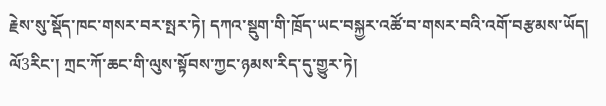རྗེས་སུ་སྡོད་ཁང་གསར་བར་སྤར་ཏེ། དཀའ་སྡུག་གི་ཁྲོད་ཡང་བསྐྱར་འཚོ་བ་གསར་བའི་འགོ་བརྩམས་ཡོད།
ལོ3རིང་། ཀྲང་ཀོ་ཆང་གི་ལུས་སྟོབས་ཀྱང་ཉམས་རིད་དུ་གྱུར་ཏེ།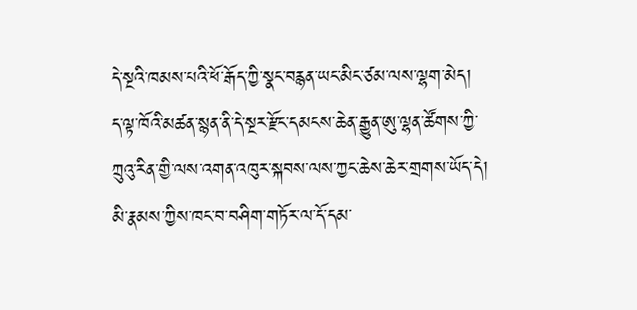དེ་སྔའི་ཁམས་པའི་ཕོ་རྒོད་ཀྱི་སྣང་བརྙན་ཡང་མིང་ཙམ་ལས་ལྷག་མེད།
ད་ལྟ་ཁོའི་མཚན་སྙན་ནི་དེ་སྔར་རྫོང་དམངས་ཆེན་རྒྱུན་ཨུ་ལྷན་ཚོགས་ཀྱི་ཀྲུའུ་རིན་གྱི་ལས་འགན་འཁུར་སྐབས་ལས་ཀྱང་ཆེས་ཆེར་གྲགས་ཡོད་དེ། མི་རྣམས་ཀྱིས་ཁང་བ་བཤིག་གཏོར་ལ་དོ་དམ་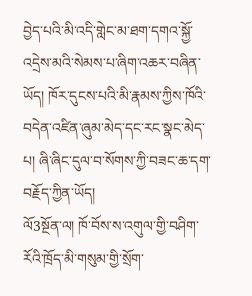བྱེད་པའི་མི་འདི་གླེང་མ་ཐག་དགའ་སྐྱོ་འདྲེས་མའི་སེམས་པ་ཞིག་འཆར་བཞིན་ཡོད། ཁོར་དུངས་པའི་མི་རྣམས་ཀྱིས་ཁོའི་བདེན་འཛིན་ཞུམ་མེད་དང་རང་སྣང་མེད་པ། ཞི་ཞིང་དུལ་བ་སོགས་ཀྱི་བཟང་ཆ་དག་བརྗོད་ཀྱིན་ཡོད།
ལོ3སྔོན་ལ། ཁོ་བོས་ས་འགུལ་གྱི་བཤིག་རོའི་ཁྲོད་མི་གསུམ་གྱི་སྲོག་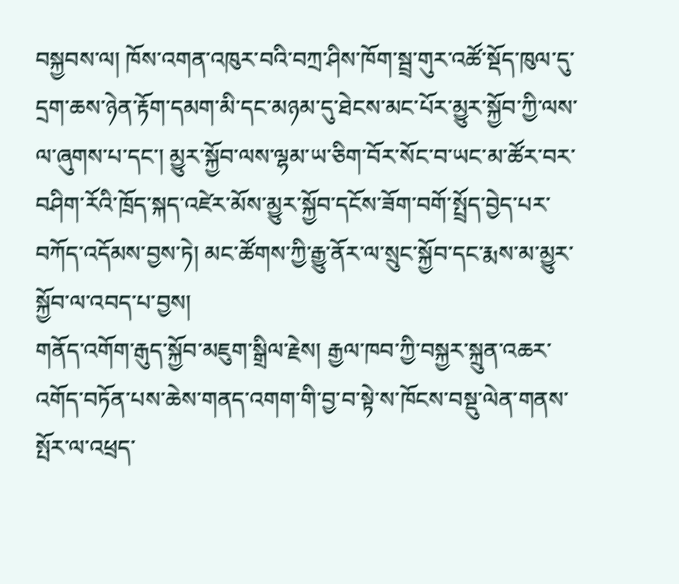བསྐྱབས་ལ། ཁོས་འགན་འཁུར་བའི་བཀྲ་ཤིས་ཁོག་སྦྲ་གུར་འཚོ་སྡོད་ཁུལ་དུ་དྲག་ཆས་ཉེན་རྟོག་དམག་མི་དང་མཉམ་དུ་ཐེངས་མང་པོར་མྱུར་སྐྱོབ་ཀྱི་ལས་ལ་ཞུགས་པ་དང་། མྱུར་སྐྱོབ་ལས་ལྷམ་ཡ་ཅིག་བོར་སོང་བ་ཡང་མ་ཚོར་བར་བཤིག་རོའི་ཁྲོད་སྐད་འཛེར་མོས་མྱུར་སྐྱོབ་དངོས་ཟོག་བགོ་སྤྲོད་བྱེད་པར་བཀོད་འདོམས་བྱས་ཏེ། མང་ཚོགས་ཀྱི་རྒྱུ་ནོར་ལ་སྲུང་སྐྱོབ་དང་རྨས་མ་མྱུར་སྐྱོབ་ལ་འབད་པ་བྱས།
གནོད་འགོག་རྒུད་སྐྱོབ་མཇུག་སྒྲིལ་རྗེས། རྒྱལ་ཁབ་ཀྱི་བསྐྱར་སྐྲུན་འཆར་འགོད་བཏོན་པས་ཆེས་གནད་འགག་གི་བྱ་བ་སྟེ་ས་ཁོངས་བསྡུ་ལེན་གནས་སྤོར་ལ་འཕྲད་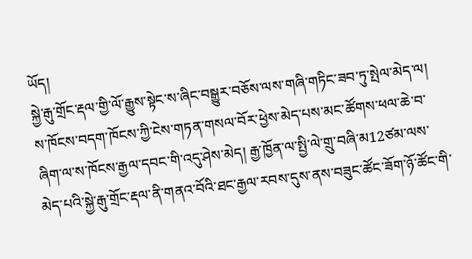ཡོད།
སྐྱེ་རྒུ་གྲོང་རྡལ་གྱི་ལོ་རྒྱུས་སྟེང་ས་ཞིང་བསྒྱུར་བཅོས་ལས་གཞི་གཏིང་ཟབ་ཏུ་སྤེལ་མེད་ལ། ས་ཁོངས་བདག་ཁོངས་ཀྱི་ངེས་གཏན་གསལ་བོར་ཕྱེས་མེད་པས་མང་ཚོགས་ཕལ་ཆེ་བ་ཞིག་ལ་ས་ཁོངས་རྒྱལ་དབང་གི་འདུ་ཤེས་མེད། རྒྱ་ཁྱོན་ལ་སྤྱི་ལེ་གྲུ་བཞི་མ12ཙམ་ལས་མེད་པའི་སྐྱེ་རྒུ་གྲོང་རྡལ་ནི་གནའ་བོའི་ཐང་རྒྱལ་རབས་དུས་ནས་བཟུང་ཚོང་ཟོག་ཉོ་ཚོང་གི་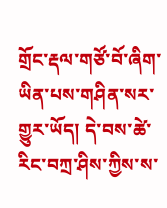གྲོང་རྡལ་གཙོ་བོ་ཞིག་ཡིན་པས་གཤིན་སར་གྱུར་ཡོད། དེ་བས་ཚེ་རིང་བཀྲ་ཤིས་ཀྱིས་ས་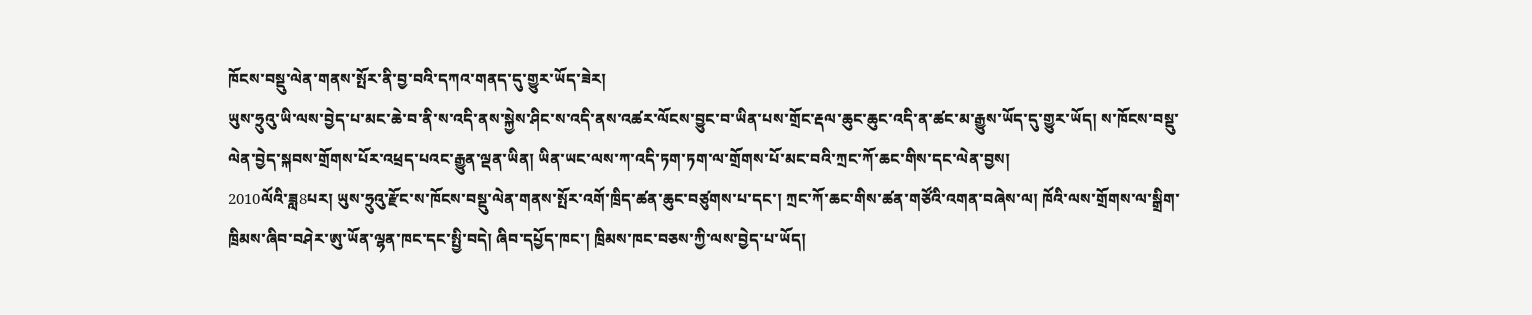ཁོངས་བསྡུ་ལེན་གནས་སྤོར་ནི་བྱ་བའི་དཀའ་གནད་དུ་གྱུར་ཡོད་ཟེར།
ཡུས་ཧྲུའུ་ཡི་ལས་བྱེད་པ་མང་ཆེ་བ་ནི་ས་འདི་ནས་སྐྱེས་ཤིང་ས་འདི་ནས་འཚར་ལོངས་བྱུང་བ་ཡིན་པས་གྲོང་རྡལ་ཆུང་ཆུང་འདི་ན་ཚང་མ་རྒྱུས་ཡོད་དུ་གྱུར་ཡོད། ས་ཁོངས་བསྡུ་ལེན་བྱེད་སྐབས་གྲོགས་པོར་འཕྲད་པའང་རྒྱུན་ལྡན་ཡིན། ཡིན་ཡང་ལས་ཀ་འདི་ཏག་ཏག་ལ་གྲོགས་པོ་མང་བའི་ཀྲང་ཀོ་ཆང་གིས་དང་ལེན་བྱས།
2010ལོའི་ཟླ8པར། ཡུས་ཧྲུའུ་རྫོང་ས་ཁོངས་བསྡུ་ལེན་གནས་སྤོར་འགོ་ཁྲིད་ཚན་ཆུང་བཙུགས་པ་དང་། ཀྲང་ཀོ་ཆང་གིས་ཚན་གཙོའི་འགན་བཞེས་ལ། ཁོའི་ལས་གྲོགས་ལ་སྒྲིག་ཁྲིམས་ཞིབ་བཤེར་ཨུ་ཡོན་ལྷན་ཁང་དང་སྤྱི་བདེ། ཞིབ་དཔྱོད་ཁང་། ཁྲིམས་ཁང་བཅས་ཀྱི་ལས་བྱེད་པ་ཡོད།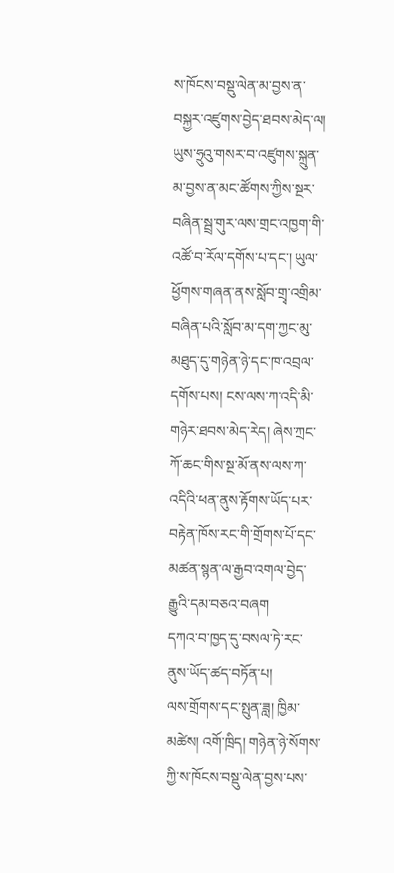ས་ཁོངས་བསྡུ་ལེན་མ་བྱས་ན་བསྐྱར་འཛུགས་བྱེད་ཐབས་མེད་ལ། ཡུས་ཧྲུའུ་གསར་བ་འཛུགས་སྐྲུན་མ་བྱས་ན་མང་ཚོགས་ཀྱིས་སྔར་བཞིན་སྦྲ་གུར་ལས་གྲང་འཁྱག་གི་འཚོ་བ་རོལ་དགོས་པ་དང་། ཡུལ་ཕྱོགས་གཞན་ནས་སློབ་གྲྭ་འགྲིམ་བཞིན་པའི་སློབ་མ་དག་ཀྱང་མུ་མཐུད་དུ་གཉེན་ཉེ་དང་ཁ་འབྲལ་དགོས་པས། ངས་ལས་ཀ་འདི་མི་གཉེར་ཐབས་མེད་རེད། ཞེས་ཀྲང་ཀོ་ཆང་གིས་སྔ་མོ་ནས་ལས་ཀ་འདིའི་ཕན་ནུས་རྟོགས་ཡོད་པར་བརྟེན་ཁོས་རང་གི་གྲོགས་པོ་དང་མཚན་སྙན་ལ་རྒྱབ་འགལ་བྱེད་རྒྱུའི་དམ་བཅའ་བཞག
དཀའ་བ་ཁྱད་དུ་བསལ་ཏེ་རང་ནུས་ཡོད་ཚད་བཏོན་པ།
ལས་གྲོགས་དང་སྤུན་ཟླ། ཁྱིམ་མཚེས། འགོ་ཁྲིད། གཉེན་ཉེ་སོགས་ཀྱི་ས་ཁོངས་བསྡུ་ལེན་བྱས་པས་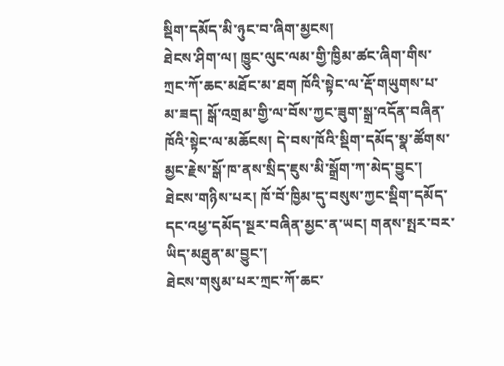སྡིག་དམོད་མི་ཉུང་བ་ཞིག་མྱངས།
ཐེངས་ཤིག་ལ། ཁྱུང་ལུང་ལམ་གྱི་ཁྱིམ་ཚང་ཞིག་གིས་ཀྲང་ཀོ་ཆང་མཐོང་མ་ཐག ཁོའི་སྟེང་ལ་རྡོ་གཡུགས་པ་མ་ཟད། སྒོ་འགྲམ་གྱི་ལ་བོས་ཀྱང་ཟུག་སྒྲ་འདོན་བཞིན་ཁོའི་སྟེང་ལ་མཆོངས། དེ་བས་ཁོའི་སྡིག་དམོད་སྣ་ཚོགས་མྱང་རྗེས་སྒོ་ཁ་ནས་སྲིད་ཇུས་མི་སྒྲོག་ཀ་མེད་བྱུང་།
ཐེངས་གཉིས་པར། ཁོ་བོ་ཁྱིམ་དུ་བསུས་ཀྱང་སྡིག་དམོད་དང་འཕྱ་དམོད་སྔར་བཞིན་མྱང་ན་ཡང། གནས་སྤར་བར་ཡིད་མཐུན་མ་བྱུང་།
ཐེངས་གསུམ་པར་ཀྲང་ཀོ་ཆང་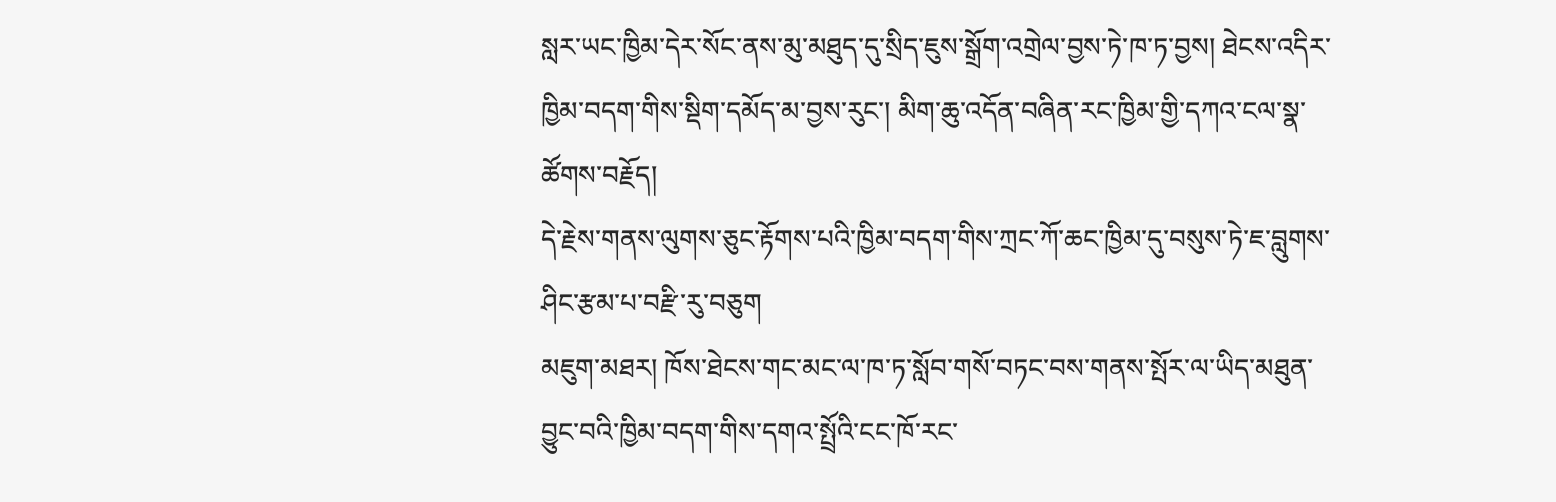སླར་ཡང་ཁྱིམ་དེར་སོང་ནས་མུ་མཐུད་དུ་སྲིད་ཇུས་སྒྲོག་འགྲེལ་བྱས་ཏེ་ཁ་ཏ་བྱས། ཐེངས་འདིར་ཁྱིམ་བདག་གིས་སྡིག་དམོད་མ་བྱས་རུང་། མིག་ཆུ་འདོན་བཞིན་རང་ཁྱིམ་གྱི་དཀའ་ངལ་སྣ་ཚོགས་བརྗོད།
དེ་རྗེས་གནས་ལུགས་ཅུང་རྟོགས་པའི་ཁྱིམ་བདག་གིས་ཀྲང་ཀོ་ཆང་ཁྱིམ་དུ་བསུས་ཏེ་ཇ་བླུགས་ཤིང་རྩམ་པ་བརྫི་རུ་བཅུག
མཇུག་མཐར། ཁོས་ཐེངས་གང་མང་ལ་ཁ་ཏ་སློབ་གསོ་བཏང་བས་གནས་སྤོར་ལ་ཡིད་མཐུན་བྱུང་བའི་ཁྱིམ་བདག་གིས་དགའ་སྤྲོའི་ངང་ཁོ་རང་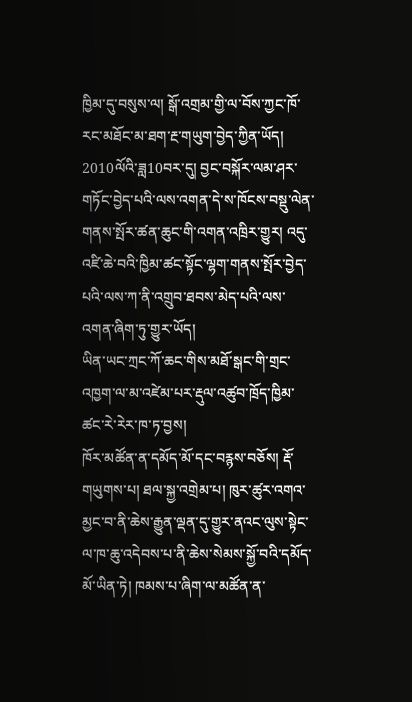ཁྱིམ་དུ་བསུས་ལ། སྒོ་འགྲམ་གྱི་ལ་བོས་ཀྱང་ཁོ་རང་མཐོང་མ་ཐག་རྔ་གཡུག་བྱེད་ཀྱིན་ཡོད།
2010ལོའི་ཟླ10བར་དུ། བྱང་བསྐོར་ལམ་ཤར་གཏོང་བྱེད་པའི་ལས་འགན་དེ་ས་ཁོངས་བསྡུ་ལེན་གནས་སྤོར་ཚན་ཆུང་གི་འགན་འཁྲིར་གྱུར། འདུ་འཛི་ཆེ་བའི་ཁྱིམ་ཚང་སྟོང་ལྷག་གནས་སྤོར་བྱེད་པའི་ལས་ཀ་ནི་འགྲུབ་ཐབས་མེད་པའི་ལས་འགན་ཞིག་ཏུ་གྱུར་ཡོད།
ཡིན་ཡང་ཀྲང་ཀོ་ཆང་གིས་མཐོ་སྒང་གི་གྲང་འཁྱག་ལ་མ་འཛེམ་པར་རྡུལ་འཚུབ་ཁྲོད་ཁྱིམ་ཚང་རེ་རེར་ཁ་ཏ་བྱས།
ཁོར་མཚོན་ན་དམོད་མོ་དང་བརྙས་བཅོས། རྡོ་གཡུགས་པ། ཐལ་སྐྱ་འགྲེམ་པ། ཁུར་ཚུར་འགའ་མྱང་བ་ནི་ཆེས་རྒྱུན་ལྡན་དུ་གྱུར་ནའང་ལུས་སྟེང་ལ་ཁ་ཆུ་འདེབས་པ་ནི་ཆེས་སེམས་སྐྱོ་བའི་དམོད་མོ་ཡིན་ཏེ། ཁམས་པ་ཞིག་ལ་མཚོན་ན་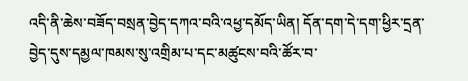འདི་ནི་ཆེས་བཟོད་བསྲན་བྱེད་དཀའ་བའི་འཕྱ་དམོད་ཡིན། དོན་དག་དེ་དག་ཕྱིར་དྲན་བྱེད་དུས་དམྱལ་ཁམས་སུ་འགྲིམ་པ་དང་མཚུངས་བའི་ཚོར་བ་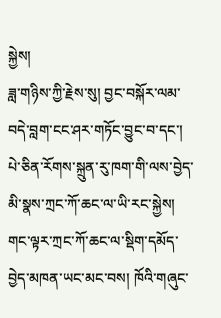སྐྱེས།
ཟླ་གཉིས་ཀྱི་རྗེས་སུ། བྱང་བསྐོར་ལམ་བདེ་བླག་ངང་ཤར་གཏོང་བྱུང་བ་དང་། པེ་ཅིན་རོགས་སྐྲུན་རུ་ཁག་གི་ལས་བྱེད་མི་སྣས་ཀྲང་ཀོ་ཆང་ལ་ཡི་རང་སྐྱེས།
གང་ལྟར་ཀྲང་ཀོ་ཆང་ལ་སྡིག་དམོད་བྱེད་མཁན་ཡང་མང་བས། ཁོའི་གཞུང་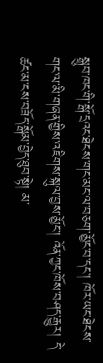སྒྲུབ་ཁང་གི་སྒོ་དྲའང་ཐེངས་གང་མང་ལ་བཅག་མྱོང་བ་དང་། ཁོར་ཡང་ཐེངས་གང་ལ་མི་གཞན་གྱིས་འཇིགས་སྐུལ་བྱས་མྱོང་། འོན་ཀྱང་ཁོས་བཤད་རྒྱུར། དེ་ཚང་མ་ངས་བཟོད་སྒོམ་བྱེད་ཐུབ་སྟེ། མ་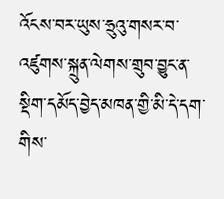འོངས་བར་ཡུས་ཧྲུའུ་གསར་བ་འཛུགས་སྐྲུན་ལེགས་གྲུབ་བྱུང་ན་སྡིག་དམོད་བྱེད་མཁན་གྱི་མི་དེ་དག་གིས་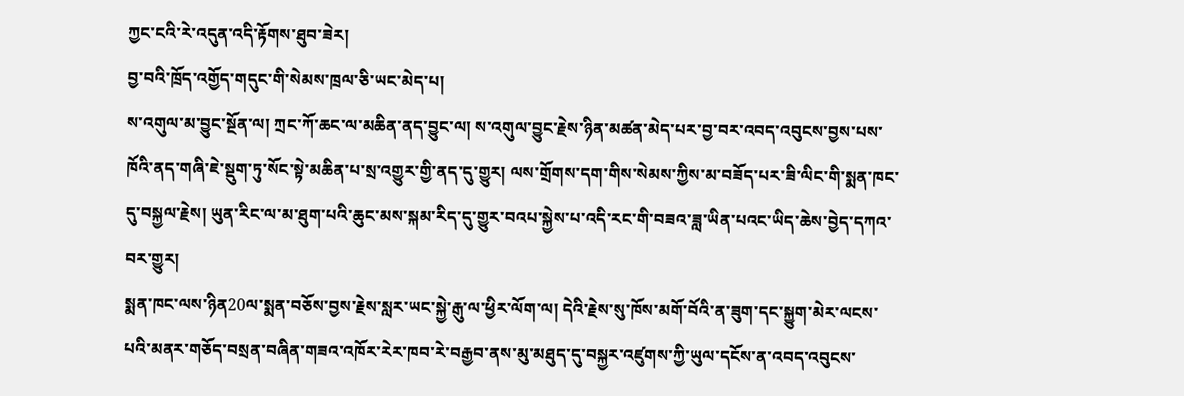ཀྱང་ངའི་རེ་འདུན་འདི་རྟོགས་ཐུབ་ཟེར།
བྱ་བའི་ཁྲོད་འགྱོད་གདུང་གི་སེམས་ཁྲལ་ཅི་ཡང་མེད་པ།
ས་འགུལ་མ་བྱུང་སྔོན་ལ། ཀྲང་ཀོ་ཆང་ལ་མཆིན་ནད་བྱུང་ལ། ས་འགུལ་བྱུང་རྗེས་ཉིན་མཚན་མེད་པར་བྱ་བར་འབད་འབུངས་བྱས་པས་ཁོའི་ནད་གཞི་ཇེ་སྡུག་ཏུ་སོང་སྟེ་མཆིན་པ་སྲ་འགྱུར་གྱི་ནད་དུ་གྱུར། ལས་གྲོགས་དག་གིས་སེམས་ཀྱིས་མ་བཟོད་པར་ཟི་ལིང་གི་སྨན་ཁང་དུ་བསྐྱལ་རྗེས། ཡུན་རིང་ལ་མ་ཐུག་པའི་ཆུང་མས་སྐམ་རིད་དུ་གྱུར་བའཔ་སྐྱེས་པ་འདི་རང་གི་བཟའ་ཟླ་ཡིན་པའང་ཡིད་ཆེས་བྱེད་དཀའ་བར་གྱུར།
སྨན་ཁང་ལས་ཉིན20ལ་སྨན་བཅོས་བྱས་རྗེས་སླར་ཡང་སྐྱེ་རྒུ་ལ་ཕྱིར་ལོག་ལ། དེའི་རྗེས་སུ་ཁོས་མགོ་བོའི་ན་ཟུག་དང་སྐྱུག་མེར་ལངས་པའི་མནར་གཅོད་བསྲན་བཞིན་གཟའ་འཁོར་རེར་ཁབ་རེ་བརྒྱབ་ནས་མུ་མཐུད་དུ་བསྐྱར་འཛུགས་ཀྱི་ཡུལ་དངོས་ན་འབད་འབུངས་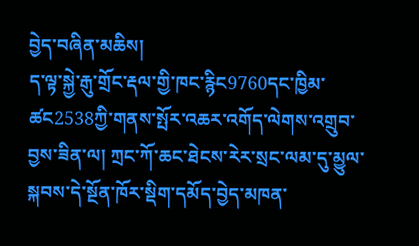བྱེད་བཞིན་མཆིས།
ད་ལྟ་སྐྱེ་རྒུ་གྲོང་རྡལ་གྱི་ཁང་རྙིང9760དང་ཁྱིམ་ཚང2538ཀྱི་གནས་སྤོར་འཆར་འགོད་ལེགས་འགྲུབ་བྱས་ཟིན་ལ། ཀྲང་ཀོ་ཆང་ཐེངས་རེར་སྲང་ལམ་དུ་མྱུལ་སྐབས་དེ་སྔོན་ཁོར་སྡིག་དམོད་བྱེད་མཁན་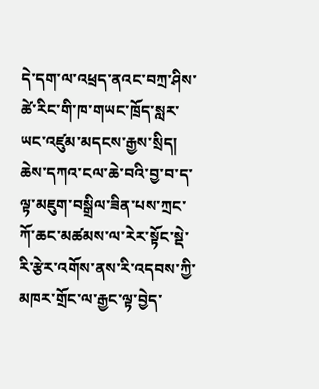དེ་དག་ལ་འཕྲད་ནའང་བཀྲ་ཤིས་ཚེ་རིང་གི་ཁ་གཡང་ཁྲོད་སླར་ཡང་འཛུམ་མདངས་རྒྱས་སྲིད།
ཆེས་དཀའ་ངལ་ཆེ་བའི་བྱ་བ་ད་ལྟ་མཇུག་བསྒྲིལ་ཟིན་པས་ཀྲང་ཀོ་ཆང་མཚམས་ལ་རེར་སྟོང་སྡེ་རི་རྩེར་འགོས་ནས་རི་འདབས་ཀྱི་མཁར་གྲོང་ལ་རྒྱང་ལྟ་བྱེད་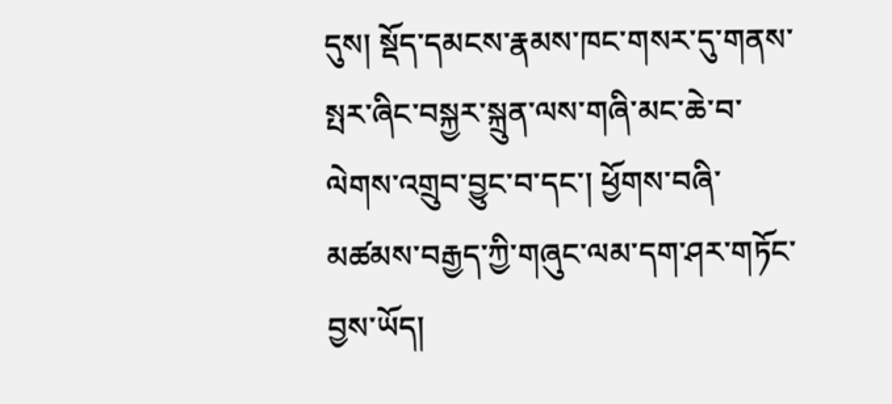དུས། སྡོད་དམངས་རྣམས་ཁང་གསར་དུ་གནས་སྤར་ཞིང་བསྐྱར་སྐྲུན་ལས་གཞི་མང་ཆེ་བ་ལེགས་འགྲུབ་བྱུང་བ་དང་། ཕྱོགས་བཞི་མཚམས་བརྒྱད་ཀྱི་གཞུང་ལམ་དག་ཤར་གཏོང་བྱས་ཡོད།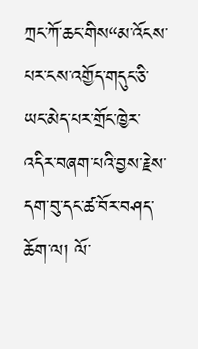ཀྲང་ཀོ་ཆང་གིས“མ་འོངས་པར་ངས་འགྱོད་གདུང་ཅི་ཡང་མེད་པར་གྲོང་ཁྱེར་འདིར་བཞག་པའི་བྱས་རྗེས་དག་བུ་དང་ཚ་བོར་བཤད་ཆོག་ལ། ལོ་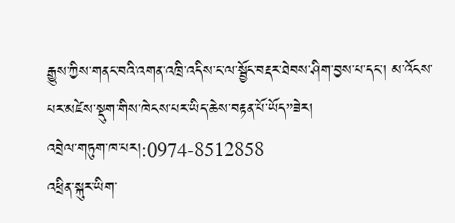རྒྱུས་ཀྱིས་གནང་བའི་འགན་འཁྲི་འདིས་ང་ལ་སྦྱོང་བརྡར་ཐེབས་ཤིག་བྱས་པ་དང་། མ་འོངས་པར་མཛེས་སྡུག་གིས་ཁེངས་པར་ཡིད་ཆེས་བརྟན་པོ་ཡོད”ཟེར།
འབྲེལ་གཏུག་ཁ་པར།:0974-8512858
འཕྲིན་སྐུར་ཡིག་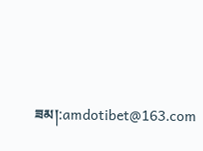ཟམ།:amdotibet@163.com